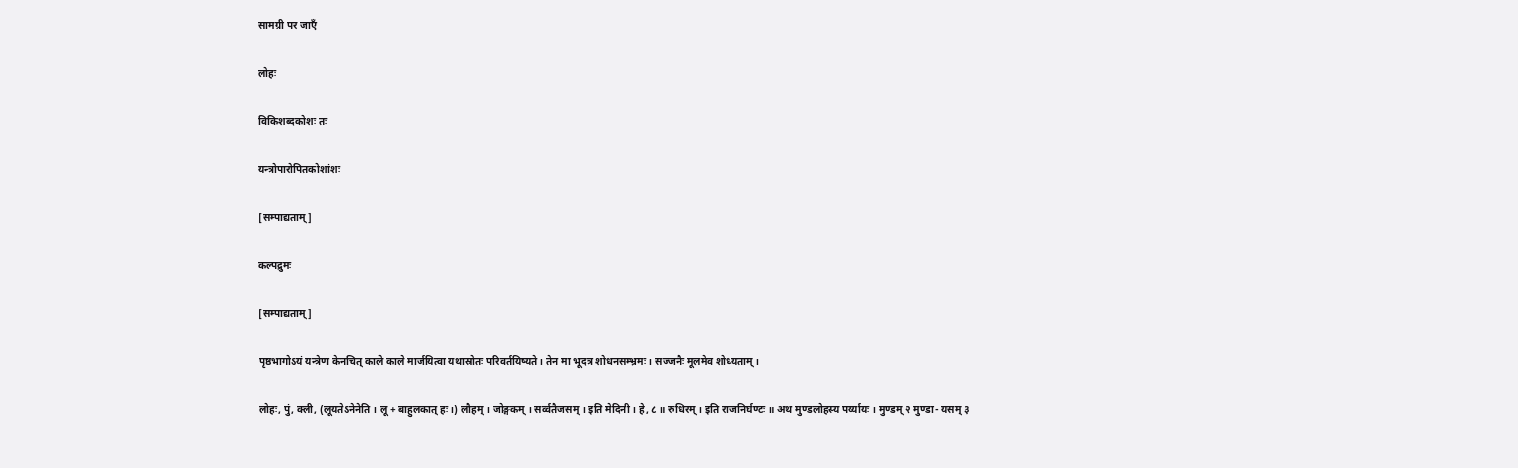सामग्री पर जाएँ

लोहः

विकिशब्दकोशः तः

यन्त्रोपारोपितकोशांशः

[सम्पाद्यताम्]

कल्पद्रुमः

[सम्पाद्यताम्]

पृष्ठभागोऽयं यन्त्रेण केनचित् काले काले मार्जयित्वा यथास्रोतः परिवर्तयिष्यते। तेन मा भूदत्र शोधनसम्भ्रमः। सज्जनैः मूलमेव शोध्यताम्।

लोहः, पुं, क्ली, (लूयतेऽनेनेति । लू + बाहुलकात् हः ।) लौहम् । जोङ्गकम् । सर्व्वतैजसम् । इति मेदिनी । हे, ८ ॥ रुधिरम् । इति राजनिर्घण्टः ॥ अथ मुण्डलोहस्य पर्य्यायः । मुण्डम् २ मुण्डा- यसम् ३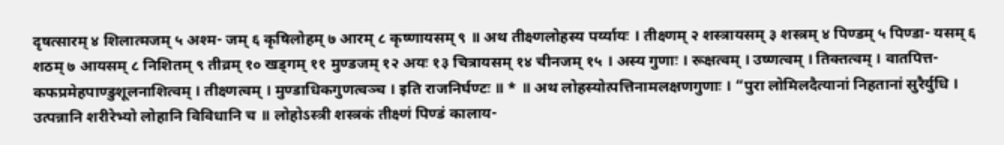दृषत्सारम् ४ शिलात्मजम् ५ अश्म- जम् ६ कृषिलोहम् ७ आरम् ८ कृष्णायसम् ९ ॥ अथ तीक्ष्णलोहस्य पर्य्यायः । तीक्ष्णम् २ शस्त्रायसम् ३ शस्त्रम् ४ पिण्डम् ५ पिण्डा- यसम् ६ शठम् ७ आयसम् ८ निशितम् ९ तीव्रम् १० खड्गम् ११ मुण्डजम् १२ अयः १३ चित्रायसम् १४ चीनजम् १५ । अस्य गुणाः । रूक्षत्वम् । उष्णत्वम् । तिक्तत्वम् । वातपित्त- कफप्रमेहपाण्डुशूलनाशित्वम् । तीक्ष्णत्वम् । मुण्डाधिकगुणत्वञ्च । इति राजनिर्घण्टः ॥ * ॥ अथ लोहस्योत्पत्तिनामलक्षणगुणाः । “पुरा लोमिलदैत्यानां निहतानां सुरैर्युधि । उत्पन्नानि शरीरेभ्यो लोहानि विविधानि च ॥ लोहोऽस्त्री शस्त्रकं तीक्ष्णं पिण्डं कालाय-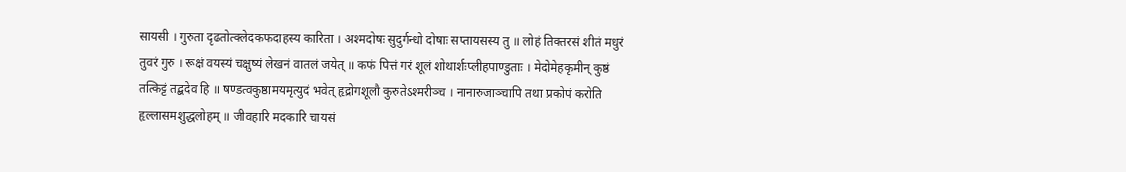सायसी । गुरुता दृढतोत्क्लेदकफदाहस्य कारिता । अश्मदोषः सुदुर्गन्धो दोषाः सप्तायसस्य तु ॥ लोहं तिक्तरसं शीतं मधुरं तुवरं गुरु । रूक्षं वयस्यं चक्षुष्यं लेखनं वातलं जयेत् ॥ कफं पित्तं गरं शूलं शोथार्शःप्लीहपाण्डुताः । मेदोमेहकृमीन् कुष्ठं तत्किट्टं तद्बदेव हि ॥ षण्डत्वकुष्ठामयमृत्युदं भवेत् हृद्रोगशूलौ कुरुतेऽश्मरीञ्च । नानारुजाञ्चापि तथा प्रकोपं करोति हृल्लासमशुद्धलोहम् ॥ जीवहारि मदकारि चायसं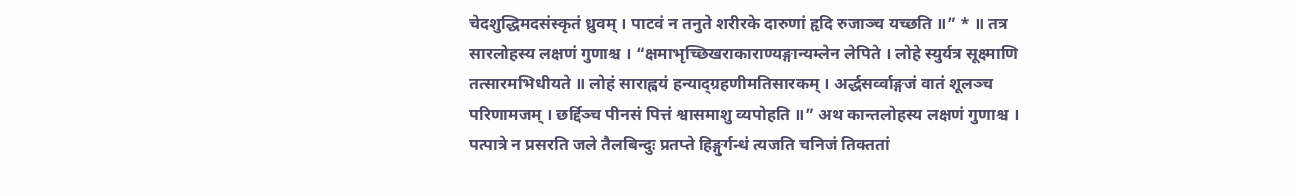चेदशुद्धिमदसंस्कृतं ध्रुवम् । पाटवं न तनुते शरीरके दारुणां हृदि रुजाञ्च यच्छति ॥” * ॥ तत्र सारलोहस्य लक्षणं गुणाश्च । “क्षमाभृच्छिखराकाराण्यङ्गान्यम्लेन लेपिते । लोहे स्युर्यत्र सूक्ष्माणि तत्सारमभिधीयते ॥ लोहं साराह्वयं हन्याद्ग्रहणीमतिसारकम् । अर्द्धसर्व्वाङ्गजं वातं शूलञ्च परिणामजम् । छर्द्दिञ्च पीनसं पित्तं श्वासमाशु व्यपोहति ॥” अथ कान्तलोहस्य लक्षणं गुणाश्च । पत्पात्रे न प्रसरति जले तैलबिन्दुः प्रतप्ते हिङ्गुर्गन्धं त्यजति चनिजं तिक्ततां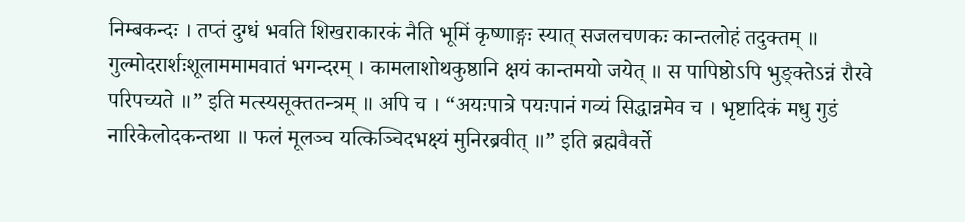निम्बकन्दः । तप्तं दुग्धं भवति शिखराकारकं नैति भूमिं कृष्णाङ्गः स्यात् सजलचणकः कान्तलोहं तदुक्तम् ॥ गुल्मोदरार्शःशूलाममामवातं भगन्दरम् । कामलाशोथकुष्ठानि क्षयं कान्तमयो जयेत् ॥ स पापिष्ठोऽपि भुङ्क्तेऽन्नं रौरवे परिपच्यते ॥” इति मत्स्यसूक्ततन्त्रम् ॥ अपि च । “अयःपात्रे पयःपानं गव्यं सिद्धान्नमेव च । भृष्टादिकं मधु गुडं नारिकेलोदकन्तथा ॥ फलं मूलञ्च यत्किञ्चिदभक्ष्यं मुनिरब्रवीत् ॥” इति ब्रह्मवैवर्त्ते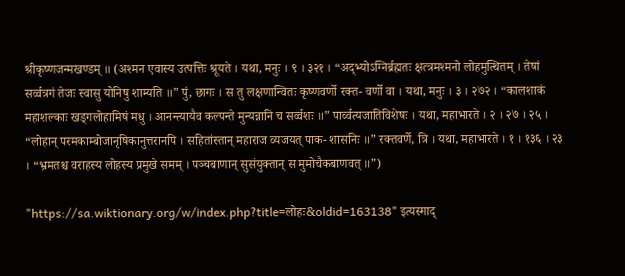श्रीकृष्णजन्मखण्डम् ॥ (अश्मन एवास्य उत्पत्तिः श्रूयते । यथा, मनुः । ९ । ३२१ । “अद्भ्योऽग्निर्ब्रह्मतः क्षत्त्रमश्मनो लोहमुत्थितम् । तेषां सर्व्वत्रगं तेजः स्वासु योनिषु शाम्यति ॥” पुं, छागः । स तु लक्षणान्वितः कृष्णवर्णो रक्त- वर्णो वा । यथा, मनुः । ३ । २७२ । “कालशाकं महाशल्काः खड्गलोहामिषं मधु । आनन्त्यायैव कल्पन्ते मुन्यन्नानि च सर्व्वशः ॥” पार्व्वत्यजातिविशेषः । यथा, महाभारते । २ । २७ । २५ । “लोहान् परमकाम्बोजानृषिकानुत्तरानपि । सहितांस्तान् महाराज व्यजयत् पाक- शासनिः ॥” रक्तवर्णे, त्रि । यथा, महाभारते । १ । १३६ । २३ । “भ्रमतश्च वराहस्य लोहस्य प्रमुखे समम् । पञ्चबाणान् सुसंयुक्तान् स मुमोचैकबाणवत् ॥”)

"https://sa.wiktionary.org/w/index.php?title=लोहः&oldid=163138" इत्यस्माद्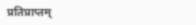प्रतिप्राप्तम्